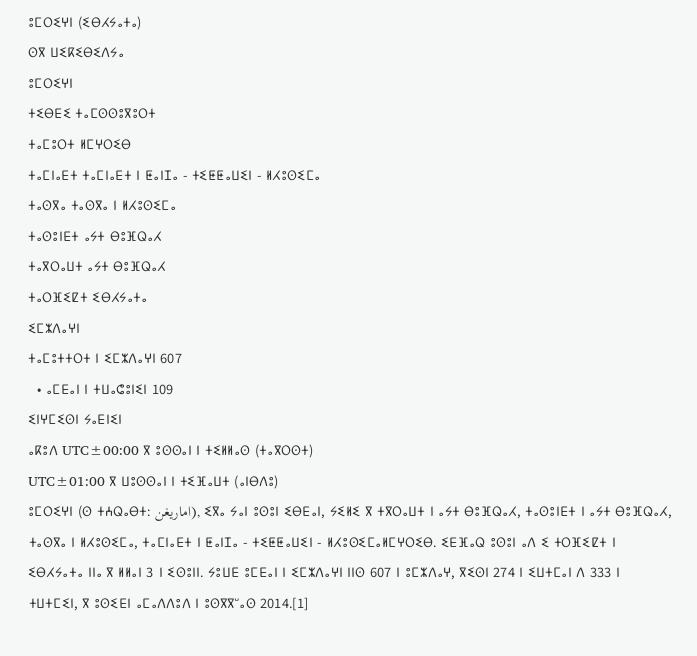ⵓⵎⵔⵉⵖⵏ (ⵉⴱⵃⵢⴰⵜⴰ)
ⵙⴳ ⵡⵉⴽⵉⴱⵉⴷⵢⴰ
ⵓⵎⵔⵉⵖⵏ
ⵜⵉⴱⴹⵉ ⵜⴰⵎⵙⵙⵓⴳⵓⵔⵜ
ⵜⴰⵎⵓⵔⵜ ⵍⵎⵖⵔⵉⴱ
ⵜⴰⵎⵏⴰⴹⵜ ⵜⴰⵎⵏⴰⴹⵜ ⵏ ⵟⴰⵏⵊⴰ - ⵜⵉⵟⵟⴰⵡⵉⵏ - ⵍⵃⵓⵙⵉⵎⴰ
ⵜⴰⵙⴳⴰ ⵜⴰⵙⴳⴰ ⵏ ⵍⵃⵓⵙⵉⵎⴰ
ⵜⴰⵙⵓⵏⴹⵜ ⴰⵢⵜ ⴱⵓⴼⵕⴰⵃ
ⵜⴰⴳⵔⴰⵡⵜ ⴰⵢⵜ ⴱⵓⴼⵕⴰⵃ
ⵜⴰⵔⴼⵉⵇⵜ ⵉⴱⵃⵢⴰⵜⴰ
ⵉⵎⵣⴷⴰⵖⵏ
ⵜⴰⵎⵓⵜⵜⵔⵜ ⵏ ⵉⵎⵣⴷⴰⵖⵏ 607
  • ⴰⵎⴹⴰⵏ ⵏ ⵜⵡⴰⵛⵓⵏⵉⵏ 109
ⵉⵏⵖⵎⵉⵙⵏ ⵢⴰⴹⵏⵉⵏ
ⴰⴽⵓⴷ UTC±00:00 ⴳ ⵓⵙⵙⴰⵏ ⵏ ⵜⵉⵍⵍⴰⵙ (ⵜⴰⴳⵔⵙⵜ)
UTC±01:00 ⴳ ⵡⵓⵙⵙⴰⵏ ⵏ ⵜⵉⴼⴰⵡⵜ (ⴰⵏⴱⴷⵓ)
ⵓⵎⵔⵉⵖⵏ (ⵙ ⵜⵄⵕⴰⴱⵜ: اماريغن), ⵉⴳⴰ ⵢⴰⵏ ⵓⵙⵓⵏ ⵉⴱⴹⴰⵏ, ⵢⵉⵍⵉ ⴳ ⵜⴳⵔⴰⵡⵜ ⵏ ⴰⵢⵜ ⴱⵓⴼⵕⴰⵃ, ⵜⴰⵙⵓⵏⴹⵜ ⵏ ⴰⵢⵜ ⴱⵓⴼⵕⴰⵃ, ⵜⴰⵙⴳⴰ ⵏ ⵍⵃⵓⵙⵉⵎⴰ, ⵜⴰⵎⵏⴰⴹⵜ ⵏ ⵟⴰⵏⵊⴰ - ⵜⵉⵟⵟⴰⵡⵉⵏ - ⵍⵃⵓⵙⵉⵎⴰⵍⵎⵖⵔⵉⴱ. ⵉⴹⴼⴰⵕ ⵓⵙⵓⵏ ⴰⴷ ⵉ ⵜⵔⴼⵉⵇⵜ ⵏ ⵉⴱⵃⵢⴰⵜⴰ ⵏⵏⴰ ⴳ ⵍⵍⴰⵏ 3 ⵏ ⵉⵙⵓⵏⵏ. ⵢⵓⵡⴹ ⵓⵎⴹⴰⵏ ⵏ ⵉⵎⵣⴷⴰⵖⵏ ⵏⵏⵙ 607 ⵏ ⵓⵎⵣⴷⴰⵖ, ⴳⵉⵙⵏ 274 ⵏ ⵉⵡⵜⵎⴰⵏ ⴷ 333 ⵏ ⵜⵡⵜⵎⵉⵏ, ⴳ ⵓⵙⵉⴹⵏ ⴰⵎⴰⴷⴷⵓⴷ ⵏ ⵓⵙⴳⴳⵯⴰⵙ 2014.[1]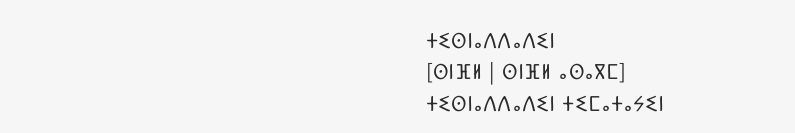ⵜⵉⵙⵏⴰⴷⴷⴰⴷⵉⵏ
[ⵙⵏⴼⵍ | ⵙⵏⴼⵍ ⴰⵙⴰⴳⵎ]
ⵜⵉⵙⵏⴰⴷⴷⴰⴷⵉⵏ ⵜⵉⵎⴰⵜⴰⵢⵉⵏ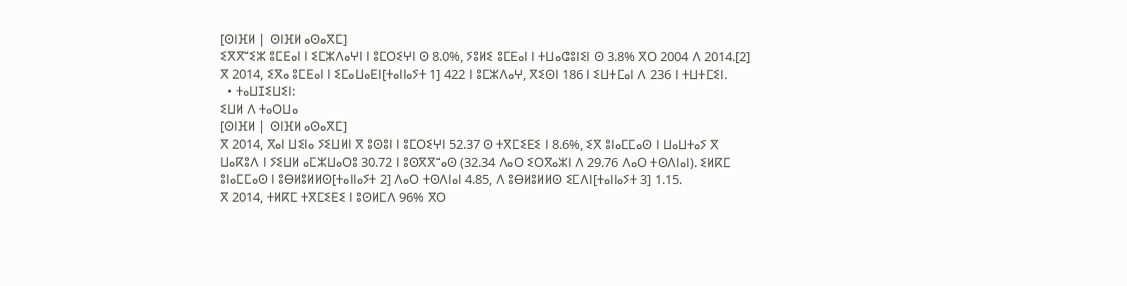[ⵙⵏⴼⵍ | ⵙⵏⴼⵍ ⴰⵙⴰⴳⵎ]
ⵉⴳⴳⵯⵉⵣ ⵓⵎⴹⴰⵏ ⵏ ⵉⵎⵣⴷⴰⵖⵏ ⵏ ⵓⵎⵔⵉⵖⵏ ⵙ 8.0%, ⵢⵓⵍⵉ ⵓⵎⴹⴰⵏ ⵏ ⵜⵡⴰⵛⵓⵏⵉⵏ ⵙ 3.8% ⴳⵔ 2004 ⴷ 2014.[2] ⴳ 2014, ⵉⴳⴰ ⵓⵎⴹⴰⵏ ⵏ ⵉⵎⴰⵡⴰⴹⵏ[ⵜⴰⵏⵏⴰⵢⵜ 1] 422 ⵏ ⵓⵎⵣⴷⴰⵖ, ⴳⵉⵙⵏ 186 ⵏ ⵉⵡⵜⵎⴰⵏ ⴷ 236 ⵏ ⵜⵡⵜⵎⵉⵏ.
  • ⵜⴰⵡⵊⵉⵡⵉⵏ:
ⵉⵡⵍ ⴷ ⵜⴰⵔⵡⴰ
[ⵙⵏⴼⵍ | ⵙⵏⴼⵍ ⴰⵙⴰⴳⵎ]
ⴳ 2014, ⴳⴰⵏ ⵡⵉⵏⴰ ⵢⵉⵡⵍⵏ ⴳ ⵓⵙⵓⵏ ⵏ ⵓⵎⵔⵉⵖⵏ 52.37 ⵙ ⵜⴳⵎⵉⴹⵉ ⵏ 8.6%, ⵉⴳ ⵓⵏⴰⵎⵎⴰⵙ ⵏ ⵡⴰⵡⵜⴰⵢ ⴳ ⵡⴰⴽⵓⴷ ⵏ ⵢⵉⵡⵍ ⴰⵎⵣⵡⴰⵔⵓ 30.72 ⵏ ⵓⵙⴳⴳⵯⴰⵙ (32.34 ⴷⴰⵔ ⵉⵔⴳⴰⵣⵏ ⴷ 29.76 ⴷⴰⵔ ⵜⵙⴷⵏⴰⵏ). ⵉⵍⴽⵎ ⵓⵏⴰⵎⵎⴰⵙ ⵏ ⵓⴱⵍⵓⵍⵍⵙ[ⵜⴰⵏⵏⴰⵢⵜ 2] ⴷⴰⵔ ⵜⵙⴷⵏⴰⵏ 4.85, ⴷ ⵓⴱⵍⵓⵍⵍⵙ ⵉⵎⴷⵏ[ⵜⴰⵏⵏⴰⵢⵜ 3] 1.15.
ⴳ 2014, ⵜⵍⴽⵎ ⵜⴳⵎⵉⴹⵉ ⵏ ⵓⵙⵍⵎⴷ 96% ⴳⵔ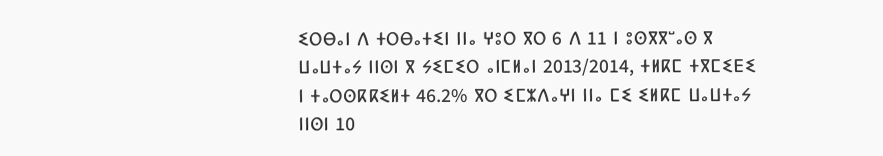ⵉⵔⴱⴰⵏ ⴷ ⵜⵔⴱⴰⵜⵉⵏ ⵏⵏⴰ ⵖⵓⵔ ⴳⵔ 6 ⴷ 11 ⵏ ⵓⵙⴳⴳⵯⴰⵙ ⴳ ⵡⴰⵡⵜⴰⵢ ⵏⵏⵙⵏ ⴳ ⵢⵉⵎⵉⵔ ⴰⵏⵎⵍⴰⵏ 2013/2014, ⵜⵍⴽⵎ ⵜⴳⵎⵉⴹⵉ ⵏ ⵜⴰⵔⵙⴽⴽⵉⵍⵜ 46.2% ⴳⵔ ⵉⵎⵣⴷⴰⵖⵏ ⵏⵏⴰ ⵎⵉ ⵉⵍⴽⵎ ⵡⴰⵡⵜⴰⵢ ⵏⵏⵙⵏ 10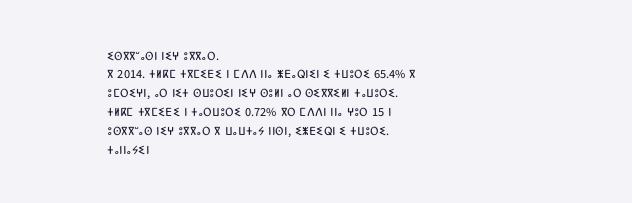ⵉⵙⴳⴳⵯⴰⵙⵏ ⵏⵉⵖ ⵓⴳⴳⴰⵔ.
ⴳ 2014. ⵜⵍⴽⵎ ⵜⴳⵎⵉⴹⵉ ⵏ ⵎⴷⴷ ⵏⵏⴰ ⵥⴹⴰⵕⵏⵉⵏ ⵉ ⵜⵡⵓⵔⵉ 65.4% ⴳ ⵓⵎⵔⵉⵖⵏ, ⴰⵔ ⵏⵉⵜ ⵙⵡⵓⵔⵉⵏ ⵏⵉⵖ ⵙⵓⵍⵏ ⴰⵔ ⵙⵉⴳⴳⵉⵍⵏ ⵜⴰⵡⵓⵔⵉ. ⵜⵍⴽⵎ ⵜⴳⵎⵉⴹⵉ ⵏ ⵜⴰⵔⵡⵓⵔⵉ 0.72% ⴳⵔ ⵎⴷⴷⵏ ⵏⵏⴰ ⵖⵓⵔ 15 ⵏ ⵓⵙⴳⴳⵯⴰⵙ ⵏⵉⵖ ⵓⴳⴳⴰⵔ ⴳ ⵡⴰⵡⵜⴰⵢ ⵏⵏⵙⵏ, ⵉⵥⴹⵉⵕⵏ ⵉ ⵜⵡⵓⵔⵉ.
ⵜⴰⵏⵏⴰⵢⵉⵏ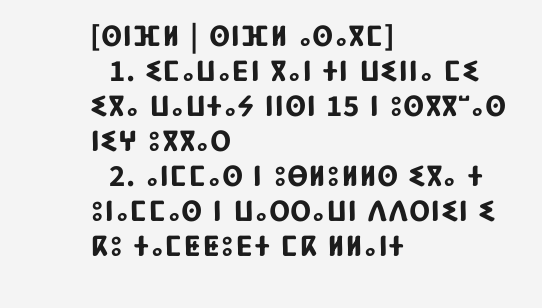[ⵙⵏⴼⵍ | ⵙⵏⴼⵍ ⴰⵙⴰⴳⵎ]
  1. ⵉⵎⴰⵡⴰⴹⵏ ⴳⴰⵏ ⵜⵏ ⵡⵉⵏⵏⴰ ⵎⵉ ⵉⴳⴰ ⵡⴰⵡⵜⴰⵢ ⵏⵏⵙⵏ 15 ⵏ ⵓⵙⴳⴳⵯⴰⵙ ⵏⵉⵖ ⵓⴳⴳⴰⵔ
  2. ⴰⵏⵎⵎⴰⵙ ⵏ ⵓⴱⵍⵓⵍⵍⵙ ⵉⴳⴰ ⵜ ⵓⵏⴰⵎⵎⴰⵙ ⵏ ⵡⴰⵔⵔⴰⵡⵏ ⴷⴷⵔⵏⵉⵏ ⵉ ⴽⵓ ⵜⴰⵎⵟⵟⵓⴹⵜ ⵎⴽ ⵍⵍⴰⵏⵜ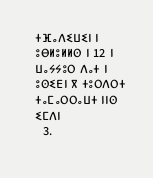ⵜⴼⴰⴷⵉⵡⵉⵏ ⵏ ⵓⴱⵍⵓⵍⵍⵙ ⵏ 12 ⵏ ⵡⴰⵢⵢⵓⵔ ⴷⴰⵜ ⵏ ⵓⵙⵉⴹⵏ ⴳ ⵜⵓⵔⴷⵔⵜ ⵜⴰⵎⴰⵔⵔⴰⵡⵜ ⵏⵏⵙ ⵉⵎⴷⵏ
  3.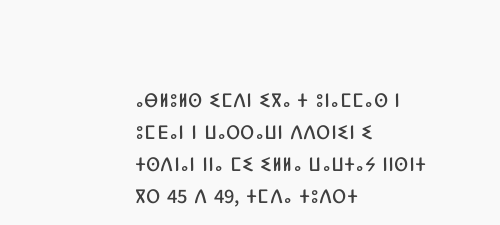ⴰⴱⵍⵓⵍⵙ ⵉⵎⴷⵏ ⵉⴳⴰ ⵜ ⵓⵏⴰⵎⵎⴰⵙ ⵏ ⵓⵎⴹⴰⵏ ⵏ ⵡⴰⵔⵔⴰⵡⵏ ⴷⴷⵔⵏⵉⵏ ⵉ ⵜⵙⴷⵏⴰⵏ ⵏⵏⴰ ⵎⵉ ⵉⵍⵍⴰ ⵡⴰⵡⵜⴰⵢ ⵏⵏⵙⵏⵜ ⴳⵔ 45 ⴷ 49, ⵜⵎⴷⴰ ⵜⵓⴷⵔⵜ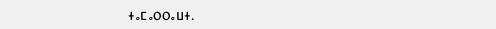ⵜⴰⵎⴰⵔⵔⴰⵡⵜ.